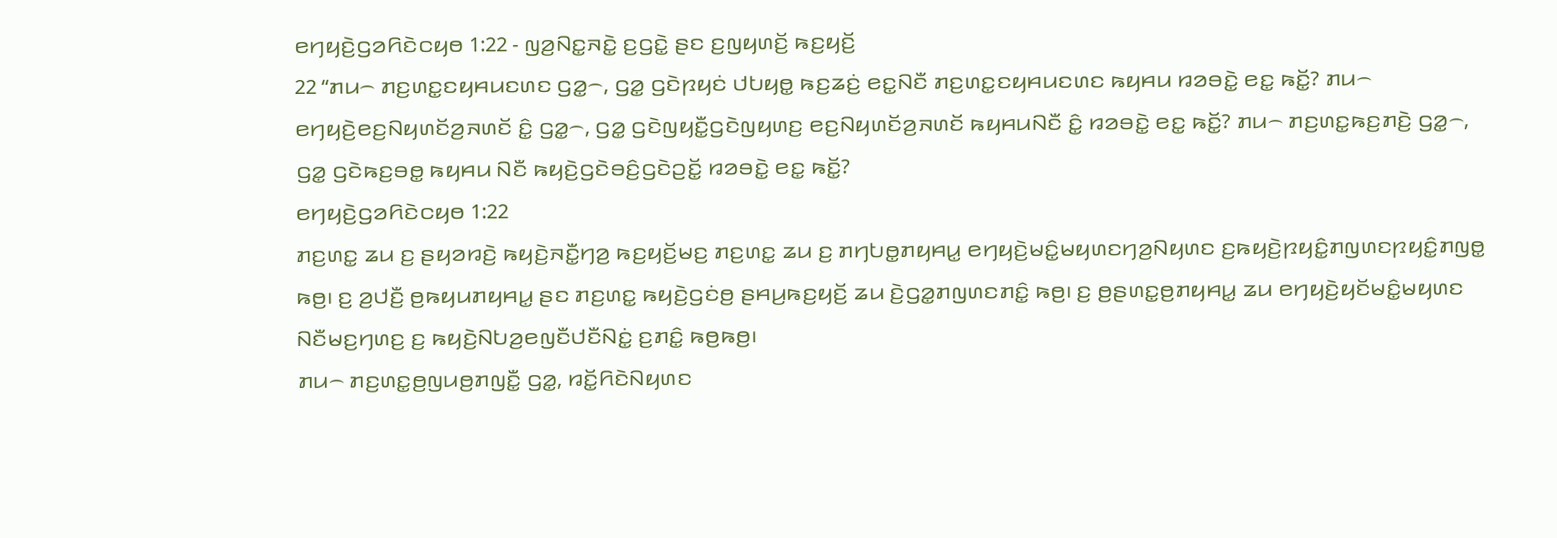ꤕꤚꤟꤢꤧ꤬ꤞꤤꤖꤢꤧꤍꤟꤥ 1:22 - ꤜꤤ꤬ꤡꤢ꤭ꤏꤢꤧ꤭ ꤢ꤬ꤞꤢꤧ꤭ ꤔꤢ ꤢ꤬ꤜꤟꤛꤢꤩ꤬ ꤒꤢ꤬ꤟꤢꤩ꤬
22 “ꤊꤣ꤮ ꤊꤢ꤬ꤛꤢ꤭ꤢꤟꤌꤣꤢꤛꤢ ꤞꤤ꤭꤮, ꤞꤤ꤭ ꤞꤢꤧꤐꤟꤢꤦ ꤓꤝꤟꤥ꤭ ꤒꤢ꤬ꤘꤢꤦ꤬ ꤕꤢ꤭ꤡꤢꤪ ꤊꤢ꤬ꤛꤢ꤭ꤢꤟꤌꤣꤢꤛꤢ ꤒꤟꤌꤣ ꤙꤤꤋꤢꤧ꤭ ꤕꤢ꤭ ꤒꤢꤩ꤭? ꤊꤣ꤮ ꤕꤚꤟꤢꤧ꤬ꤕꤢ꤬ꤡꤟꤛꤢꤩꤤ꤬ꤏꤛꤢꤩ ꤢꤨ꤭ ꤞꤤ꤭꤮, ꤞꤤ꤭ ꤞꤢꤧꤜꤟꤢꤪ꤭ꤞꤢꤧꤜꤟꤛꤢ꤬ ꤕꤢ꤬ꤡꤟꤛꤢꤩꤤ꤬ꤏꤛꤢꤩ ꤒꤟꤌꤣꤡꤢꤪ ꤢꤨ꤭ ꤙꤤꤋꤢꤧ꤭ ꤕꤢ꤭ ꤒꤢꤩ꤭? ꤊꤣ꤮ ꤊꤢ꤬ꤛꤢ꤭ꤒꤢ꤬ꤊꤢꤧ꤬ ꤞꤤ꤭꤮, ꤞꤤ꤭ ꤞꤢꤧꤒꤢ꤬ꤋꤥ꤭ ꤒꤟꤌꤣ ꤡꤢꤪ ꤒꤟꤢꤧ꤬ꤞꤢꤧꤋꤢꤨ꤬ꤞꤢꤧꤑꤢꤩ꤭ ꤙꤤꤋꤢꤧ꤭ ꤕꤢ꤭ ꤒꤢꤩ꤭?
ꤕꤚꤟꤢꤧ꤬ꤞꤤꤖꤢꤧꤍꤟꤥ 1:22
ꤊꤢ꤬ꤛꤢ꤭ ꤘꤣ ꤢ꤬ ꤔꤟꤤꤙꤢꤧ꤬ ꤒꤟꤢꤧ꤬ꤏꤢꤪ꤭ꤚꤤ꤬ ꤒꤢ꤬ꤟꤢꤩ꤬ꤗꤢ꤬ ꤊꤢ꤬ꤛꤢ꤭ ꤘꤣ ꤢ꤬ ꤊꤚꤝꤥ꤭ꤊꤟꤌꤣ꤭ ꤕꤚꤟꤢꤧ꤬ꤗꤢꤨ꤭ꤗꤟꤛꤢꤚꤤ꤬ꤡꤟꤛꤢ ꤢ꤬ꤒꤟꤢꤧ꤬ꤐꤟꤢꤨ꤭ꤊꤜꤛꤢꤐꤟꤢꤨ꤭ꤊꤜꤥ꤭ ꤒꤥ꤬꤯ ꤢ꤬ ꤤ꤬ꤓꤢꤪ꤬ ꤥ꤬ꤒꤟꤣꤊꤟꤌꤣ꤭ ꤔꤢ ꤊꤢ꤬ꤛꤢ꤭ ꤒꤟꤢꤧ꤬ꤞꤢꤦꤥ꤬ ꤔꤌꤣ꤬ꤒꤢ꤬ꤟꤢꤩ꤬ ꤘꤣ ꤢꤧ꤬ꤞꤤ꤭ꤊꤜꤛꤢꤊꤢꤨ꤭ ꤒꤥ꤬꤯ ꤢ꤬ ꤥ꤬ꤔꤛꤢ꤭ꤥ꤬ꤊꤟꤌꤣ꤭ ꤘꤣ ꤕꤚꤟꤢꤧ꤬ꤟꤢꤩꤗꤢꤨ꤭ꤗꤟꤛꤢ ꤡꤢꤪꤗꤢ꤬ꤚꤛꤢ꤬ ꤢ꤬ ꤒꤟꤢꤧ꤬ꤡꤝꤤ꤬ꤕꤜꤢꤪꤓꤢꤪꤡꤢꤦ꤭ ꤢ꤬ꤊꤢꤨ꤭ ꤒꤥ꤬ꤒꤥ꤬꤯
ꤊꤣ꤮ ꤊꤢ꤬ꤛꤢ꤭ꤥ꤬ꤜꤣꤥ꤬ꤊꤜꤢꤪ꤭ ꤞꤤ꤭, ꤙꤢꤩ꤭ꤖꤢꤧꤡꤟꤛꤢ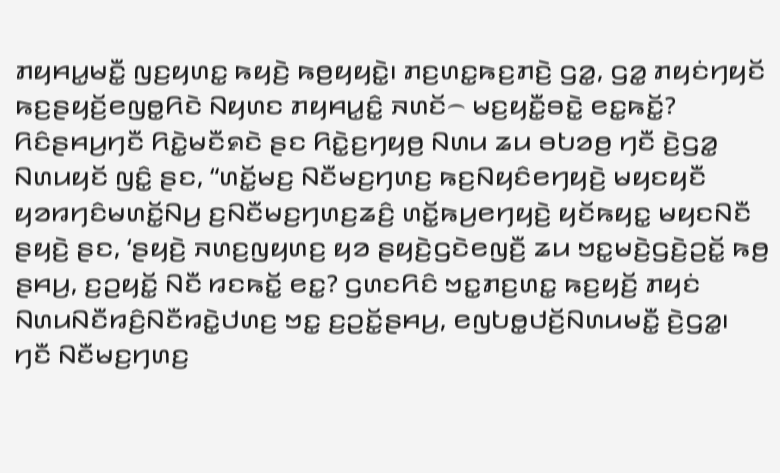ꤊꤟꤌꤣ꤭ꤗꤢꤪ꤭ ꤜꤢ꤬ꤟꤛꤢ꤭ ꤒꤟꤢꤧ꤬ ꤒꤥ꤬ꤟꤟꤢꤧ꤭꤯ ꤊꤢ꤬ꤛꤢ꤭ꤒꤢ꤬ꤊꤢꤧ꤬ ꤞꤤ꤭, ꤞꤤ꤭ ꤊꤟꤢꤦꤚꤟꤢꤩ ꤒꤢ꤬ꤔꤟꤢꤩ꤬ꤕꤜꤥ꤭ꤖꤢꤧ ꤡꤟꤛꤢ ꤊꤟꤌꤣ꤭ꤢꤨ꤭ ꤏꤛꤢꤩ꤮ ꤗꤢ꤬ꤟꤢꤪ꤭ꤋꤢꤧ꤭ ꤕꤢ꤭ꤒꤢꤩ꤭?
ꤖꤢꤨꤔꤌꤣ꤬ꤚꤢꤪ ꤖꤢꤧ꤭ꤗꤢꤪꤎꤢꤧ ꤔꤢ ꤖꤢꤧ꤭ꤢ꤬ꤚꤟꤥ꤬ ꤡꤛꤣ ꤘꤣ ꤋꤝꤤꤥ꤬ ꤚꤢꤪ ꤢꤧ꤬ꤞꤤ꤭ ꤡꤛꤣꤟꤢꤩ ꤜꤢꤨ꤭ ꤔꤢ, “ꤛꤢꤩ꤭ꤗꤢ꤬ ꤡꤢꤪꤗꤢ꤬ꤚꤛꤢ꤬ ꤒꤢ꤬ꤡꤟꤢꤨꤕꤚꤟꤢꤧ꤬ ꤗꤟꤢꤟꤢꤪ ꤟꤤꤙꤚꤢꤨꤗꤛꤢꤩ꤭ꤡꤣ꤬ ꤢ꤬ꤡꤢꤪꤗꤢ꤬ꤚꤛꤢ꤬ꤘꤢꤨ꤬ ꤛꤢꤩ꤭ꤒꤣ꤬ꤕꤚꤟꤢꤧ꤬ ꤟꤢꤩꤒꤟꤢ꤭ ꤗꤟꤢꤡꤢꤪ ꤔꤟꤢꤧ꤬ ꤔꤢ, ‘ꤔꤟꤢꤧ꤬ ꤏꤛꤢ꤬ꤜꤟꤛꤢ꤬ ꤟꤤ ꤔꤟꤢꤧ꤬ꤞꤢꤧꤕꤜꤢꤪ꤬ ꤘꤣ ꤠꤢ꤭ꤗꤢꤧ꤬ꤞꤢꤧ꤬ꤑꤢꤩ꤭ ꤒꤥ꤬ ꤔꤌꤣ꤬, ꤢ꤬ꤑꤟꤢꤩ꤭ ꤡꤢꤪ ꤙꤢꤒꤢꤩ꤭ ꤕꤢ꤭? ꤞꤛꤢꤖꤢꤨ ꤠꤢ꤭ꤊꤢ꤬ꤛꤢ꤭ ꤒꤢ꤬ꤟꤢꤩ꤬ ꤊꤟꤢꤦ ꤡꤛꤣꤡꤢꤪꤙꤢꤨ꤬ꤡꤢꤪꤙꤢꤧ꤭ꤓꤛꤢ꤬ ꤠꤢ꤭ ꤢ꤬ꤑꤢꤩ꤭ꤔꤌꤣ꤬, ꤕꤜꤝꤥ꤭ꤓꤢꤩ꤬ꤡꤛꤣꤗꤢꤪ꤭ ꤢꤧ꤬ꤞꤤ꤭꤯
ꤚꤢꤪ ꤡꤢꤪꤗꤢ꤬ꤚꤛꤢ꤬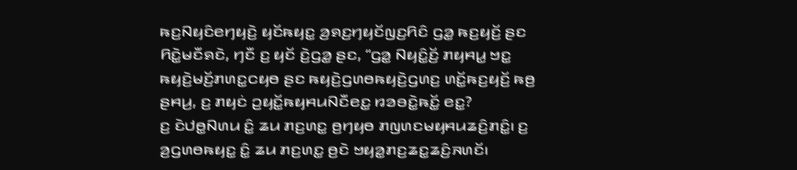ꤒꤢ꤬ꤡꤟꤢꤨꤕꤚꤟꤢꤧ꤬ ꤟꤢꤩꤒꤟꤢ꤭ ꤤ꤬ꤎꤢ꤬ꤚꤟꤢꤩꤜꤢ꤬ꤖꤢꤨ ꤞꤤ꤭ ꤒꤢ꤬ꤟꤢꤩ꤬ ꤔꤢ ꤖꤢꤧ꤭ꤗꤢꤪꤎꤢꤧ, ꤚꤢꤪ ꤢ꤬ ꤟꤢꤩ ꤢꤧ꤬ꤞꤤ꤭ ꤔꤢ, “ꤞꤤ꤭ ꤡꤟꤢꤨ꤭ꤢꤩ꤬ ꤊꤟꤌꤣ꤭ ꤠꤢ꤭ ꤒꤟꤢꤧ꤬ꤗꤢꤩ꤬ꤊꤛꤢ꤭ꤍꤟꤥ ꤔꤢ ꤒꤟꤢꤧ꤬ꤞꤛꤥꤒꤟꤢꤧ꤬ꤞꤛꤢ꤬ ꤛꤢꤩ꤭ꤒꤢ꤬ꤟꤢꤩ꤬ ꤒꤥ꤬ ꤔꤌꤣ꤬, ꤢ꤬ ꤊꤟꤢꤦ ꤑꤟꤢꤩ꤭ꤒꤟꤌꤣꤡꤢꤪꤕꤢ꤭ ꤙꤤꤋꤢꤧ꤭ꤒꤢꤩ꤭ ꤕꤢ꤭?
ꤢ꤬ ꤢꤧꤓꤥ꤭ꤡꤛꤣ ꤢꤨ꤭ ꤘꤣ ꤊꤢ꤬ꤛꤢ꤭ ꤥ꤬ꤚꤟꤥ ꤊꤜꤛꤢꤗꤟꤌꤣꤘꤢꤨ꤬ꤊꤢꤨ꤭꤯ ꤢ꤬ ꤤ꤬ꤞꤛꤥꤒꤟꤢ꤭ ꤢꤨ꤭ ꤘꤣ ꤊꤢ꤬ꤛꤢ꤭ ꤥ꤬ꤢꤧ ꤠꤟꤤ꤭ꤊꤢ꤬ꤘꤢ꤭ꤘꤢꤨ꤬ꤏꤛꤢꤩ꤯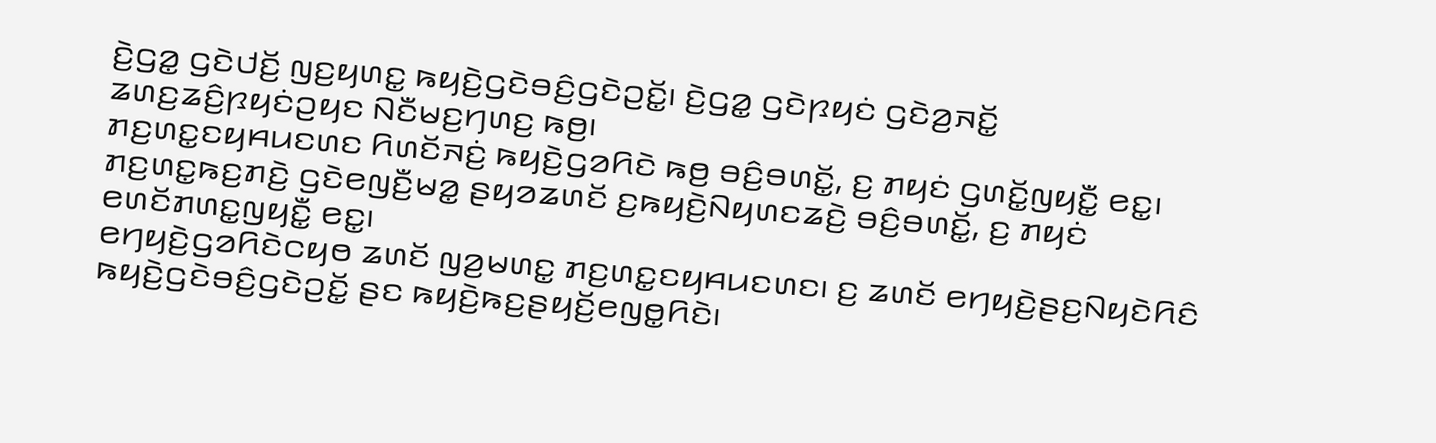ꤢꤧ꤬ꤞꤤ꤭ ꤞꤢꤧꤓꤢꤩ꤬ ꤜꤢ꤬ꤟꤛꤢ꤭ ꤒꤟꤢꤧ꤬ꤞꤢꤧꤋꤢꤨ꤬ꤞꤢꤧꤑꤢꤩ꤭꤯ ꤢꤧ꤬ꤞꤤ꤭ ꤞꤢꤧꤐꤟꤢꤦ ꤞꤢꤧꤤ꤬ꤏꤢꤩ꤭ ꤘꤛꤢ꤬ꤘꤢꤨ꤬ꤐꤟꤢꤦꤑꤟꤢ ꤡꤢꤪꤗꤢ꤬ꤚꤛꤢ꤬ ꤒꤥ꤬꤯
ꤊꤢ꤬ꤛꤢ꤭ꤢꤟꤌꤣꤢꤛꤢ ꤖꤛꤢꤩꤏꤢꤦ꤬ ꤒꤟꤢꤧ꤬ꤞꤤꤖꤢꤧ ꤒꤥ꤬ ꤋꤢꤨ꤬ꤋꤛꤢꤩ꤭, ꤢ꤬ ꤊꤟꤢꤦ ꤞꤛꤢꤩ꤭ꤜꤟꤢꤪ꤭ ꤕꤢ꤭꤯ ꤊꤢ꤬ꤛꤢ꤭ꤒꤢ꤬ꤊꤢꤧ꤬ ꤞꤢꤧꤕꤜꤢꤪ꤬ꤗꤤ꤭ ꤔꤟꤤꤘꤛꤢꤩ ꤢ꤬ꤒꤟꤢꤧ꤬ꤡꤟꤛꤢꤘꤢꤧ꤬ ꤋꤢꤨ꤬ꤋꤛꤢꤩ꤭, ꤢ꤬ ꤊꤟꤢꤦ ꤕꤛꤢꤩꤊꤛꤢ꤭ꤜꤟꤢꤪ꤭ ꤕꤢ꤭꤯
ꤕꤚꤟꤢꤧ꤬ꤞꤤꤖꤢꤧꤍꤟꤥ ꤘꤛꤢꤩ ꤜꤤ꤬ꤗꤛꤢ꤭ ꤊꤢ꤬ꤛꤢ꤭ꤢꤟꤌꤣꤢꤛꤢ꤯ ꤢ꤬ ꤘꤛꤢꤩ ꤕꤚꤟꤢꤧ꤬ꤔꤢ꤬ꤡꤟꤢꤧꤖꤢꤨ ꤒꤟꤢꤧ꤬ꤞꤢꤧꤋꤢꤨ꤬ꤞꤢꤧꤑꤢꤩ꤭ ꤔꤢ ꤒꤟꤢꤧ꤬ꤒꤢ꤬ꤔꤟꤢꤩ꤬ꤕꤜꤥ꤭ꤖꤢꤧ꤯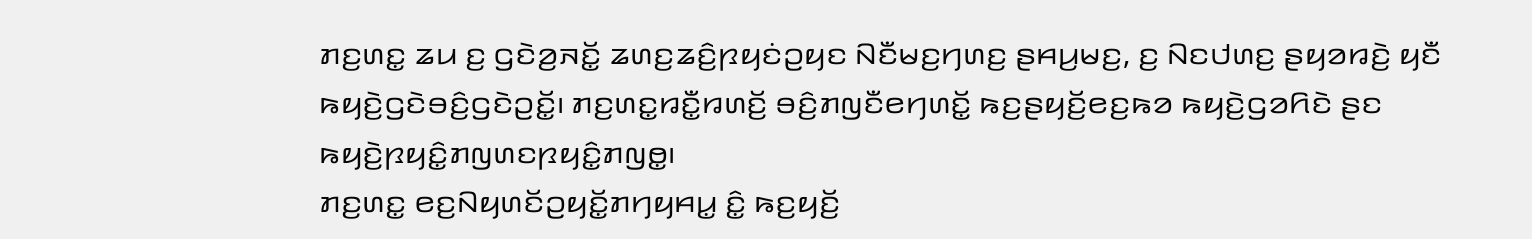ꤊꤢ꤬ꤛꤢ꤭ ꤘꤣ ꤢ꤬ ꤞꤢꤧꤤ꤬ꤏꤢꤩ꤭ ꤘꤛꤢ꤬ꤘꤢꤨ꤬ꤐꤟꤢꤦꤑꤟꤢ ꤡꤢꤪꤗꤢ꤬ꤚꤛꤢ꤬ ꤔꤌꤣ꤬ꤗꤢ꤬, ꤢ꤬ ꤡꤢꤓꤛꤢ꤬ ꤔꤟꤤꤙꤢꤧ꤬ ꤟꤢꤪ ꤒꤟꤢꤧ꤬ꤞꤢꤧꤋꤢꤨ꤬ꤞꤢꤧꤑꤢꤩ꤭꤯ ꤊꤢ꤬ꤛꤢ꤭ꤙꤢꤪ꤭ꤙꤛꤢꤩ꤬ ꤋꤢꤨ꤬ꤊꤜꤢꤪꤕꤚꤛꤢꤩ꤭ ꤒꤢ꤬ꤔꤟꤢꤩ꤬ꤕꤢ꤬ꤒꤤ ꤒꤟꤢꤧ꤬ꤞꤤꤖꤢꤧ ꤔꤢ ꤒꤟꤢꤧ꤬ꤐꤟꤢꤨ꤭ꤊꤜꤛꤢꤐꤟꤢꤨ꤭ꤊꤜꤥ꤭꤯
ꤊꤢ꤬ꤛꤢ꤭ ꤕꤢ꤬ꤡꤟꤛꤢꤩꤑꤟꤢꤩ꤭ꤊꤚꤟꤌꤣ꤭ ꤢꤨ꤭ ꤒꤢ꤬ꤟꤢꤩ꤬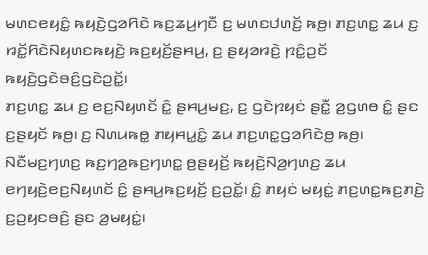ꤗꤛꤢꤕꤟꤢꤨ꤭ ꤒꤟꤢꤧ꤬ꤞꤤꤖꤢꤧ ꤒꤢ꤬ꤘꤣ꤬ꤚꤢꤪ ꤢ꤬ ꤗꤛꤢꤓꤛꤢꤩ꤬ ꤒꤥ꤬꤯ ꤊꤢ꤬ꤛꤢ꤭ ꤘꤣ ꤢ꤬ ꤙꤢꤩ꤭ꤖꤢꤧꤡꤟꤛꤢꤒꤟꤢꤧ꤬ ꤒꤢ꤬ꤟꤢꤩ꤬ꤔꤌꤣ꤬, ꤢ꤬ ꤔꤟꤤꤙꤢꤧ꤬ ꤐꤢꤨ꤭ꤑꤢꤩ ꤒꤟꤢꤧ꤬ꤞꤢꤧꤋꤢꤨ꤬ꤞꤢꤧꤑꤢꤩ꤭꤯
ꤊꤢ꤬ꤛꤢ꤭ ꤘꤣ ꤢ꤬ ꤕꤢ꤬ꤡꤟꤛꤢꤩ ꤢꤨ꤭ ꤔꤌꤣ꤬ꤗꤢ꤬, ꤢ꤬ ꤞꤢꤧꤐꤟꤢꤦ ꤔꤢꤪ꤭ ꤤ꤬ꤞꤛꤥ ꤢꤨ꤭ ꤔꤢ ꤢ꤬ꤔꤟꤢꤩ ꤒꤥ꤬꤯ ꤢ꤬ ꤡꤛꤣꤒꤥ꤭ ꤊꤟꤌꤣ꤭ꤢꤨ꤭ ꤘꤣ ꤊꤢ꤬ꤛꤢ꤭ꤞꤤꤖꤢꤧꤥ꤬ ꤒꤥ꤬꤯
ꤡꤢꤪꤗꤢ꤬ꤚꤛꤢ꤬ ꤒꤢ꤬ꤚꤤ꤬ꤒꤢ꤬ꤚꤛꤢ꤭ ꤥ꤬ꤔꤟꤢꤩ꤬ ꤒꤟꤢꤧ꤬ꤡꤤ꤬ꤚꤛꤢ꤬ ꤘꤣ ꤕꤚꤟꤢꤧ꤬ꤕꤢ꤬ꤡꤟꤛꤢꤩ ꤢꤨ꤭ ꤔꤌꤣ꤬ꤒꤢ꤬ꤟꤢꤩ꤬ ꤢ꤬ꤑꤢꤩ꤭꤯ ꤢꤨ꤭ ꤊꤟꤢꤦ ꤗꤟꤢꤦ꤭ ꤊꤢ꤬ꤛꤢ꤭ꤒꤢ꤬ꤊꤢꤧ꤬ ꤢ꤬ꤑꤟꤢꤋꤢꤨ꤬ ꤔꤢ ꤤ꤬ꤗꤟꤢꤦ꤭꤯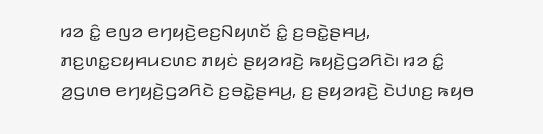ꤙꤤ ꤢꤨ꤭ ꤕꤜꤤ ꤕꤚꤟꤢꤧ꤬ꤕꤢ꤬ꤡꤟꤛꤢꤩ ꤢꤨ꤭ ꤢ꤬ꤋꤢꤧ꤭ꤔꤌꤣ꤬, ꤊꤢ꤬ꤛꤢ꤭ꤢꤟꤌꤣꤢꤛꤢ ꤊꤟꤢꤦ ꤔꤟꤤꤙꤢꤧ꤬ ꤒꤟꤢꤧ꤬ꤞꤤꤖꤢꤧ꤯ ꤙꤤ ꤢꤨ꤭ ꤤ꤬ꤞꤛꤥ ꤕꤚꤟꤢꤧ꤬ꤞꤤꤖꤢꤧ ꤢ꤬ꤋꤢꤧ꤭ꤔꤌꤣ꤬, ꤢ꤬ ꤔꤟꤤꤙꤢꤧ꤬ ꤢꤧꤓꤛꤢ꤬ ꤒꤟꤥ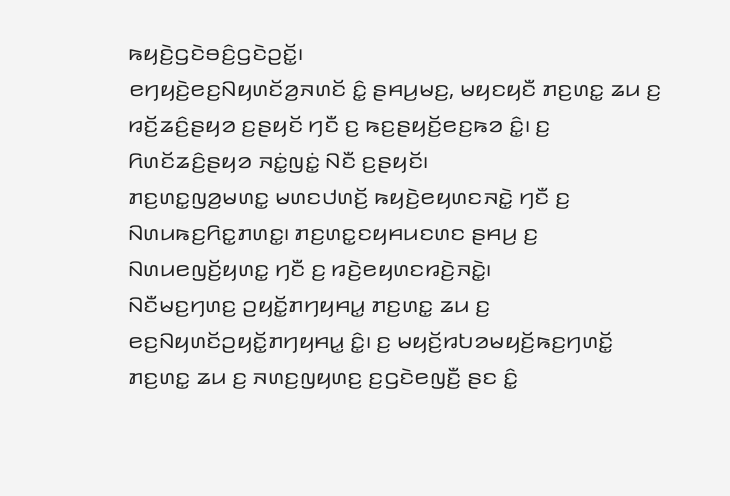ꤒꤟꤢꤧ꤬ꤞꤢꤧꤋꤢꤨ꤬ꤞꤢꤧꤑꤢꤩ꤭꤯
ꤕꤚꤟꤢꤧ꤬ꤕꤢ꤬ꤡꤟꤛꤢꤩꤤ꤬ꤏꤛꤢꤩ ꤢꤨ꤭ ꤔꤌꤣ꤬ꤗꤢ꤬, ꤗꤟꤢꤟꤢꤪ ꤊꤢ꤬ꤛꤢ꤭ ꤘꤣ ꤢ꤬ ꤙꤢꤩ꤬ꤘꤢꤨ꤬ꤔꤟꤤ ꤢ꤬ꤔꤟꤢꤩ ꤚꤢꤪ ꤢ꤬ ꤒꤢ꤬ꤔꤟꤢꤩ꤬ꤕꤢ꤬ꤒꤤ ꤢꤨ꤭꤯ ꤢ꤬ ꤖꤛꤢꤩꤘꤢꤨ꤬ꤔꤟꤤ ꤏꤢꤦ꤭ꤜꤢꤦ꤭ ꤡꤢꤪ ꤢ꤬ꤔꤟꤢꤩ꤯
ꤊꤢ꤬ꤛꤢ꤭ꤜꤤ꤬ꤗꤛꤢ꤭ ꤗꤛꤢꤓꤛꤢꤩ꤬ ꤒꤟꤢꤧ꤬ꤕꤟꤛꤢꤏꤢꤧ꤭ ꤚꤢꤪ ꤢ꤬ ꤡꤛꤣꤒꤢ꤬ꤖꤢ꤭ꤊꤛꤢ꤭꤯ ꤊꤢ꤬ꤛꤢ꤭ꤢꤟꤌꤣꤢꤛꤢ ꤔꤌꤣ꤬ ꤢ꤬ ꤡꤛꤣꤕꤜꤢꤩ꤬ꤟꤛꤢ꤭ ꤚꤢꤪ ꤢ꤬ ꤙꤢꤧ꤬ꤕꤟꤛꤢꤙꤢꤧ꤬ꤏꤢꤧ꤭꤯
ꤡꤢꤪꤗꤢ꤬ꤚꤛꤢ꤬ ꤑꤟꤢꤩ꤭ꤊꤚꤟꤌꤣ꤭ ꤊꤢ꤬ꤛꤢ꤭ ꤘꤣ ꤢ꤬ ꤕꤢ꤬ꤡꤟꤛꤢꤩꤑꤟꤢꤩ꤭ꤊꤚꤟꤌꤣ꤭ ꤢꤨ꤭꤯ ꤢ꤬ ꤗꤟꤢꤩ꤬ꤙꤝꤤꤗꤟꤢꤩ꤬ꤒꤢ꤬ꤚꤛꤢꤩ꤭ ꤊꤢ꤬ꤛꤢ꤭ ꤘꤣ ꤢ꤬ ꤏꤛꤢ꤬ꤜꤟꤛꤢ꤬ ꤢ꤬ꤞꤢꤧꤕꤜꤢꤪ꤬ ꤔꤢ ꤢꤨ꤭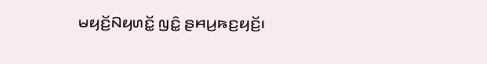ꤗꤟꤢꤩ꤬ꤡꤟꤛꤢꤩ꤭ ꤜꤢꤨ꤭ ꤔꤌꤣ꤬ꤒꤢ꤬ꤟꤢꤩ꤬꤯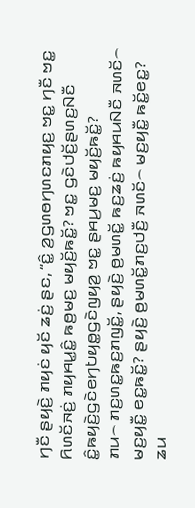ꤚꤢꤪ ꤔꤟꤢꤧ꤬ ꤊꤟꤢꤦ ꤟꤢꤩ ꤘꤢꤦ꤬ ꤔꤢ, “ꤢꤨ꤭ ꤤ꤬ꤞꤛꤥꤚꤛꤢꤊꤟꤢ꤬ ꤠꤢ꤭ ꤚꤢꤪ ꤠꤢ꤭ ꤖꤛꤢꤩꤏꤢꤦ꤬ ꤊꤟꤌꤣ꤭ꤢꤨ꤭ ꤒꤥ꤬ꤗꤢ꤬ ꤗꤟꤢꤩ꤬ꤒꤢꤩ꤭? ꤠꤢ꤭ ꤞꤢꤧꤓꤢꤩ꤬ꤔꤛꤢ꤬ꤡꤢꤪ ꤢꤨ꤭ꤒꤟꤢꤧ꤬ꤞꤢꤧꤕꤚꤝꤟꤥ꤭ꤞꤢꤧꤜꤟꤤ꤬ ꤠꤢ꤭ ꤔꤌꤣ꤬ꤗꤢ꤬ ꤗꤟꤢꤩ꤬ꤒꤢꤩ꤭?
ꤊꤣ꤮ ꤊꤢ꤬ꤛꤢ꤭ꤒꤢ꤬ꤊꤜꤢꤩ꤭, ꤔꤟꤢꤧ꤬ ꤥ꤬ꤗꤛꤢꤩ꤭ ꤒꤢ꤬ꤘꤢꤦ꤬ ꤒꤟꤌꤣꤡꤢꤪ ꤏꤛꤢꤩ꤮ ꤗꤢ꤬ꤟꤢꤪ꤭ ꤕꤢ꤭ꤒꤢꤩ꤭? ꤔꤟꤢꤧ꤬ ꤥ꤬ꤗꤛꤢꤩ꤭ꤊꤢ꤬ꤓꤢꤪ꤬ ꤏꤛꤢꤩ꤮ ꤗꤢ꤬ꤟꤢꤪ꤭ ꤒꤢꤩ꤭ꤕꤢ꤭?
ꤘꤣ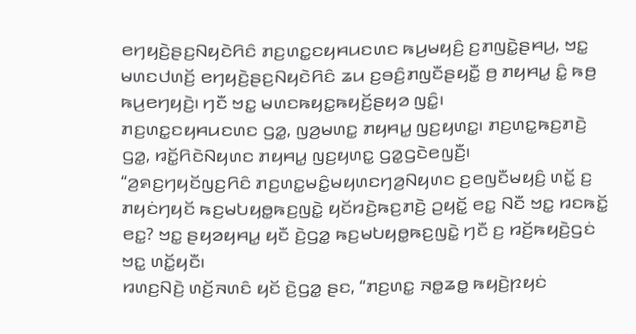ꤕꤚꤟꤢꤧ꤬ꤔꤢ꤬ꤡꤟꤢꤧꤖꤢꤨ ꤊꤢ꤬ꤛꤢ꤭ꤢꤟꤌꤣꤢꤛꤢ ꤒꤣ꤬ꤗꤟꤢꤨ꤬ ꤢ꤬ꤊꤜꤢꤧ꤭ꤔꤌꤣ꤬, ꤠꤢ꤭ ꤗꤛꤢꤓꤛꤢꤩ꤬ ꤕꤚꤟꤢꤧ꤬ꤔꤢ꤬ꤡꤟꤢꤧꤖꤢꤨ ꤘꤣ ꤢ꤬ꤋꤢꤨ꤬ꤊꤜꤢꤪꤔꤟꤢꤪ꤭ ꤥ꤬ ꤊꤟꤌꤣ꤭ ꤢꤨ꤭ ꤒꤥ꤬ ꤒꤣ꤬ꤕꤚꤟꤢꤧ꤬꤯ ꤚꤢꤪ ꤠꤢ꤭ ꤗꤛꤢꤒꤟꤢ꤭ꤒꤟꤢꤩ꤬ꤔꤟꤤ ꤜꤢꤨ꤭꤯
ꤊꤢ꤬ꤛꤢ꤭ꤢꤟꤌꤣꤢꤛꤢ ꤞꤤ꤭, ꤜꤤ꤬ꤗꤛꤢ꤭ ꤊꤟꤌꤣ꤭ ꤜꤢ꤬ꤟꤛꤢ꤭꤯ ꤊꤢ꤬ꤛꤢ꤭ꤒꤢ꤬ꤊꤢꤧ꤬ ꤞꤤ꤭, ꤙꤢꤩ꤭ꤖꤢꤧꤡꤟꤛꤢ ꤊꤟꤌꤣ꤭ ꤜꤢ꤬ꤟꤛꤢ꤭ ꤞꤤ꤭ꤞꤢꤧꤕꤜꤢꤪ꤬꤯
“ꤤ꤬ꤎꤢ꤬ꤚꤟꤢꤩꤜꤢ꤬ꤖꤢꤨ ꤊꤢ꤬ꤛꤢ꤭ꤗꤢꤨ꤭ꤗꤟꤛꤢꤚꤤ꤬ꤡꤟꤛꤢ ꤢ꤬ꤕꤜꤢꤪꤗꤟꤢꤨ꤬ ꤛꤢꤩ꤭ ꤢ꤬ ꤊꤟꤢꤦꤚꤟꤢꤩ ꤒꤢ꤬ꤗꤝꤟꤥ꤭ꤒꤢ꤬ꤜꤢꤧ꤭ ꤟꤢꤩꤙꤢꤧ꤬ꤒꤢ꤬ꤊꤢꤧ꤬ ꤑꤟꤢꤩ꤭ ꤕꤢ꤭ ꤡꤢꤪ ꤠꤢ꤭ ꤙꤢꤒꤢꤩ꤭ ꤕꤢ꤭? ꤠꤢ꤭ ꤔꤟꤤꤟꤌꤣ꤭ ꤟꤢꤪ ꤢꤧ꤬ꤞꤤ꤭ ꤒꤢ꤬ꤗꤝꤟꤥ꤭ꤒꤢ꤬ꤜꤢꤧ꤭ ꤚꤢꤪ ꤢ꤬ ꤙꤢꤩ꤬ꤒꤟꤢꤧ꤬ꤞꤢꤦ ꤠꤢ꤭ ꤛꤢꤩ꤭ꤟꤢꤪ꤯
ꤙꤛꤢ꤬ꤡꤢꤧ꤬ ꤛꤢꤩ꤬ꤏꤛꤢꤨ ꤟꤢꤩ ꤢꤧ꤬ꤞꤤ꤭ ꤔꤢ, “ꤊꤢ꤬ꤛꤢ꤭ ꤏꤥ꤭ꤘꤥ꤭ ꤒꤟꤢꤧ꤬ꤐꤟꤢꤦ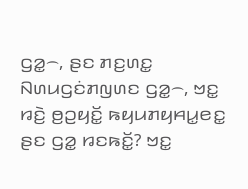ꤞꤤ꤭꤮, ꤔꤢ ꤊꤢ꤬ꤛꤢ꤭ ꤡꤛꤣꤞꤢꤦꤊꤜꤛꤢ ꤞꤤ꤭꤮, ꤠꤢ꤭ ꤙꤢꤧ꤬ ꤥ꤬ꤑꤟꤢꤩ꤭ ꤒꤟꤣꤊꤟꤌꤣ꤭ꤕꤢ꤭ ꤔꤢ ꤞꤤ꤭ ꤙꤢꤒꤢꤩ꤭? ꤠꤢ꤭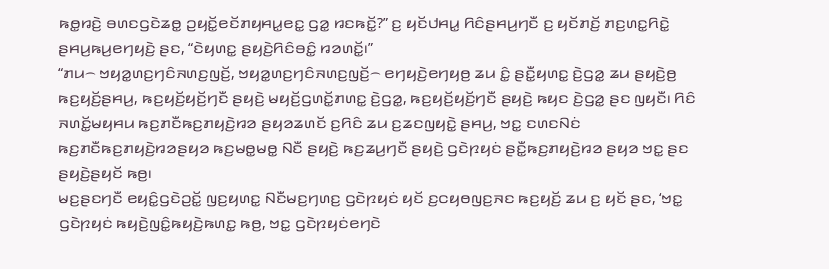ꤒꤥ꤭ꤙꤢꤧ꤬ ꤋꤛꤢꤞꤢꤧꤘꤥ꤭ ꤑꤟꤢꤩ꤭ꤕꤢꤩꤊꤟꤌꤣ꤭ꤕꤢ꤭ ꤞꤤ꤭ ꤙꤢꤒꤢꤩ꤭?” ꤢ꤬ ꤟꤢꤩꤓꤌꤣ꤭ ꤖꤢꤨꤔꤌꤣ꤬ꤚꤢꤪ ꤢ꤬ ꤟꤢꤩꤊꤢꤩ꤬ ꤊꤢ꤬ꤛꤢ꤭ꤖꤢꤧ꤭ ꤔꤌꤣ꤬ꤒꤣ꤬ꤕꤚꤟꤢꤧ꤬ ꤔꤢ, “ꤢꤧꤟꤛꤢ꤭ ꤔꤟꤢꤧ꤬ꤖꤢꤨꤋꤢꤨ꤭ ꤙꤤꤛꤢꤩ꤭꤯”
“ꤊꤣ꤮ ꤠꤟꤤ꤭ꤛꤢ꤬ꤚꤢꤨꤏꤛꤢ꤬ꤜꤢꤩ꤬, ꤠꤟꤤ꤭ꤛꤢ꤬ꤚꤢꤨꤏꤛꤢ꤬ꤜꤢꤩ꤬꤮ ꤕꤚꤟꤢꤧ꤬ꤕꤚꤟꤥ꤬ ꤘꤣ ꤢꤨ꤭ ꤔꤢꤪ꤭ꤟꤛꤢ꤭ ꤢꤧ꤬ꤞꤤ꤭ ꤘꤣ ꤔꤟꤢꤧ꤬ꤥ꤬ ꤒꤢ꤬ꤟꤢꤩ꤬ꤔꤌꤣ꤬, ꤒꤢ꤬ꤟꤢꤩ꤬ꤟꤢꤩ꤬ꤚꤢꤪ ꤔꤟꤢꤧ꤬ ꤗꤟꤢꤩ꤬ꤞꤛꤢꤩ꤭ꤊꤛꤢ꤭ ꤢꤧ꤬ꤞꤤ꤭, ꤒꤢ꤬ꤟꤢꤩ꤬ꤟꤢꤩ꤬ꤚꤢꤪ ꤔꤟꤢꤧ꤬ ꤒꤟꤢ ꤢꤧ꤬ꤞꤤ꤭ ꤔꤢ ꤜꤟꤢꤪ꤯ ꤖꤢꤨ ꤏꤛꤢꤩ꤭ꤗꤟꤌꤣ ꤒꤢ꤬ꤊꤢꤪꤒꤢ꤬ꤊꤟꤢꤧ꤬ꤙꤤ ꤔꤟꤤꤘꤛꤢꤩ ꤢ꤬ꤖꤢꤨ ꤘꤣ ꤢ꤬ꤘꤢꤜꤟꤢꤧ꤭ ꤔꤌꤣ꤬, ꤠꤢ꤭ ꤢꤛꤢꤡꤢꤦ ꤒꤢ꤬ꤊꤢꤪꤒꤢ꤬ꤊꤟꤢꤧ꤬ꤙꤤꤔꤟꤤ ꤒꤢ꤬ꤗꤥ꤭ꤗꤥ꤭ ꤡꤢꤪ ꤔꤟꤢꤧ꤬ ꤒꤢ꤬ꤘꤣ꤬ꤚꤢꤪ ꤔꤟꤢꤧ꤬ ꤞꤢꤧꤐꤟꤢꤦ ꤔꤢꤪ꤭ꤒꤢ꤬ꤊꤟꤢꤧ꤬ꤙꤤ ꤔꤟꤤ ꤠꤢ꤭ ꤔꤢ ꤔꤟꤢꤧ꤬ꤔꤟꤢꤩ ꤒꤥ꤬꤯
ꤗꤢ꤬ꤔꤢꤚꤢꤪ ꤕꤟꤢꤨ꤭ꤞꤢꤧꤑꤢꤩ꤭ ꤜꤢ꤬ꤟꤛꤢ꤭ ꤡꤢꤪꤗꤢ꤬ꤚꤛꤢ꤬ ꤞꤢꤧꤐꤟꤢꤦ ꤟꤢꤩ ꤢ꤬ꤍꤟꤥꤜꤢ꤬ꤏꤢ ꤒꤢ꤬ꤟꤢꤩ꤬ ꤘꤣ ꤢ꤬ ꤟꤢꤩ ꤔꤢ, ‘ꤠꤢ꤭ ꤞꤢꤧꤐꤟꤢꤦ ꤒꤟꤢꤧ꤬ꤜꤢꤨ꤭ꤒꤟꤢꤧ꤬ꤒꤛꤢ꤭ ꤒꤥ꤬, ꤠꤢ꤭ ꤞꤢꤧꤐꤟꤢꤦꤕꤚꤢꤧ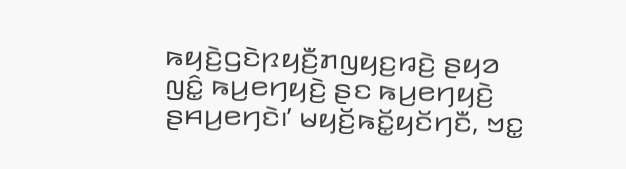ꤒꤟꤢꤧ꤬ꤞꤢꤧꤐꤟꤢꤪ꤬ꤊꤜꤟꤢ꤬ꤙꤢꤧ꤬ ꤔꤟꤤ ꤜꤢꤨ꤭ ꤒꤣ꤬ꤕꤚꤟꤢꤧ꤬ ꤔꤢ ꤒꤣ꤬ꤕꤚꤟꤢꤧ꤬ ꤔꤌꤣ꤬ꤕꤚꤢꤧ꤯’ ꤗꤟꤢꤩ꤬ꤒꤢꤩ꤭ꤟꤢꤩꤚꤢꤪ, ꤠꤢ꤭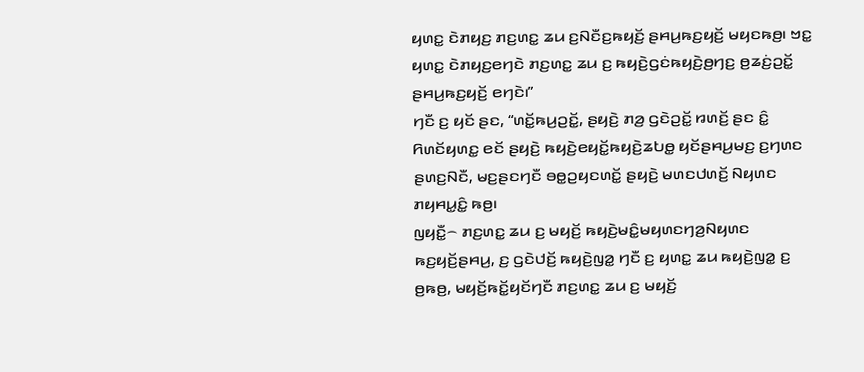ꤟꤛꤢ꤭ ꤢꤧꤊꤟꤢ꤬ ꤊꤢ꤬ꤛꤢ꤭ ꤘꤣ ꤢ꤬ꤡꤢꤪꤢ꤬ꤒꤟꤢꤩ꤬ ꤔꤌꤣ꤬ꤒꤢ꤬ꤟꤢꤩ꤬ ꤗꤟꤢꤒꤥ꤬꤯ ꤠꤢ꤭ ꤟꤛꤢ꤭ ꤢꤧꤊꤟꤢ꤬ꤕꤚꤢꤧ ꤊꤢ꤬ꤛꤢ꤭ ꤘꤣ ꤢ꤬ ꤒꤟꤢꤧ꤬ꤞꤢꤦꤒꤟꤢꤧ꤬ꤥ꤬ꤚꤢ꤬ ꤥ꤬ꤘꤢꤦ꤬ꤑꤢꤩ꤭ ꤔꤌꤣ꤬ꤒꤢ꤬ꤟꤢꤩ꤬ ꤕꤚꤢꤧ꤯”
ꤚꤢꤪ ꤢ꤬ ꤟꤢꤩ ꤔꤢ, “ꤛꤢꤩ꤭ꤒꤣ꤬ꤑꤢꤩ꤭, ꤔꤟꤢꤧ꤬ ꤊꤤ꤬ ꤞꤢꤧꤑꤢꤩ꤭ ꤙꤛꤢꤩ꤬ ꤔꤢ ꤢꤨ꤭ ꤖꤛꤢꤩꤟꤛꤢ꤭ ꤕꤢꤩ ꤔꤟꤢꤧ꤬ ꤒꤟꤢꤧ꤬ꤕꤟꤢꤩ꤭ꤒꤟꤢꤧ꤬ꤘꤝꤥ꤭ ꤟꤢꤩꤔꤌꤣ꤬ꤗꤢ꤬ ꤢ꤬ꤚꤛꤢ ꤔꤛꤢ꤬ꤡꤢꤪ, ꤗꤢ꤬ꤔꤢꤚꤢꤪ ꤋꤥ꤭ꤑꤟꤢꤛꤢꤩ꤭ ꤔꤟꤢꤧ꤬ ꤗꤛꤢꤓꤛꤢꤩ꤬ ꤡꤟꤛꤢ ꤊꤟꤌꤣ꤭ꤢꤨ꤭ ꤒꤥ꤬꤯
ꤜꤟꤢꤪ꤭꤮ ꤊꤢ꤬ꤛꤢ꤭ ꤘꤣ ꤢ꤬ ꤗꤟꤢꤩ꤬ ꤒꤟꤢꤧ꤬ꤗꤢꤨ꤭ꤗꤟꤛꤢꤚꤤ꤬ꤡꤟꤛꤢ ꤒꤢ꤬ꤟꤢꤩ꤬ꤔꤌꤣ꤬, ꤢ꤬ ꤞꤢꤧꤓꤢꤩ꤬ ꤒꤟꤢꤧ꤬ꤜꤤ꤭ ꤚꤢꤪ ꤢ꤬ ꤟꤛꤢ꤭ ꤘꤣ ꤒꤟꤢꤧ꤬ꤜꤤ꤭ ꤢ꤬ ꤥ꤬ꤒꤥ꤬, ꤗꤟꤢꤩ꤬ꤒꤢꤩ꤭ꤟꤢꤩꤚꤢꤪ ꤊꤢ꤬ꤛꤢ꤭ ꤘꤣ ꤢ꤬ ꤗꤟꤢꤩ꤬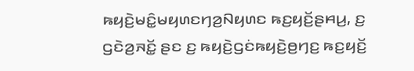ꤒꤟꤢꤧ꤬ꤗꤢꤨ꤭ꤗꤟꤛꤢꤚꤤ꤬ꤡꤟꤛꤢ ꤒꤢ꤬ꤟꤢꤩ꤬ꤔꤌꤣ꤬, ꤢ꤬ ꤞꤢꤧꤤ꤬ꤏꤢꤩ꤭ ꤔꤢ ꤢ꤬ ꤒꤟꤢꤧ꤬ꤞꤢꤦꤒꤟꤢꤧ꤬ꤥ꤬ꤚꤢ꤬ ꤒꤢ꤬ꤟꤢꤩ꤬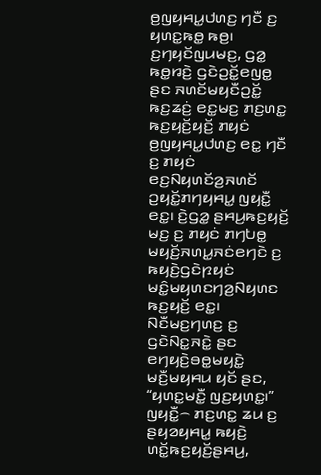ꤥ꤬ꤜꤟꤌꤣ꤭ꤓꤛꤢ꤬ ꤚꤢꤪ ꤢ꤬ ꤟꤛꤢ꤭ꤒꤥ꤭ ꤒꤥ꤬꤯
ꤢ꤬ꤚꤟꤢꤩꤜꤣꤗꤢ꤬, ꤞꤤ꤭ ꤒꤥ꤭ꤙꤢꤧ꤬ ꤞꤢꤧꤑꤢꤩ꤭ꤕꤜꤥ꤭ ꤔꤢ ꤏꤛꤢꤩꤗꤟꤢꤪꤑꤢꤩ꤭ ꤒꤢ꤬ꤘꤢꤦ꤬ ꤕꤢ꤭ꤗꤢ꤬ ꤊꤢ꤬ꤛꤢ꤭ ꤒꤢ꤬ꤟꤢꤩ꤬ꤟꤢꤩ꤬ ꤊꤟꤢꤦ ꤥ꤬ꤜꤟꤌꤣ꤭ꤓꤛꤢ꤬ ꤕꤢ꤭ ꤚꤢꤪ ꤢ꤬ ꤊꤟꤢꤦ ꤕꤢ꤬ꤡꤟꤛꤢꤩꤤ꤬ꤏꤛꤢꤩ ꤑꤟꤢꤩ꤭ꤊꤚꤟꤌꤣ꤭ ꤜꤟꤢꤪ꤭ ꤕꤢ꤭꤯ ꤢꤧ꤬ꤞꤤ꤭ ꤔꤌꤣ꤬ꤒꤢ꤬ꤟꤢꤩ꤬ ꤗꤢ꤬ ꤢ꤬ ꤊꤟꤢꤦ ꤊꤚꤝꤥ꤭ ꤗꤟꤢꤩ꤬ꤏꤛꤣ꤭ꤏꤢꤦꤕꤚꤢꤧ ꤢ꤬ ꤒꤟꤢꤧ꤬ꤞꤢꤧꤐꤟꤢꤦ ꤗꤢꤨ꤭ꤗꤟꤛꤢꤚꤤ꤬ꤡꤟꤛꤢ ꤒꤢ꤬ꤟꤢꤩ꤬ ꤕꤢ꤭꤯
ꤡꤢꤪꤗꤢ꤬ꤚꤛꤢ꤬ ꤢ꤬ ꤞꤢꤧꤡꤢ꤭ꤏꤢꤧ꤭ ꤔꤢ ꤕꤚꤟꤢꤧ꤬ꤋꤥ꤭ꤗꤟꤢꤧ꤭ ꤗꤢꤪ꤬ꤗꤟꤌꤣ ꤟꤢꤩ ꤔꤢ, “ꤟꤛꤢ꤭ꤗꤢꤪ꤭ ꤜꤢ꤬ꤟꤛꤢ꤭꤯” ꤜꤟꤢꤪ꤭꤮ ꤊꤢ꤬ꤛꤢ꤭ ꤘꤣ ꤢ꤬ ꤔꤟꤤꤟꤌꤣ꤭ ꤒꤟꤢꤧ꤬ ꤛꤢꤩ꤭ꤒꤢ꤬ꤟꤢꤩ꤬ꤔꤌꤣ꤬,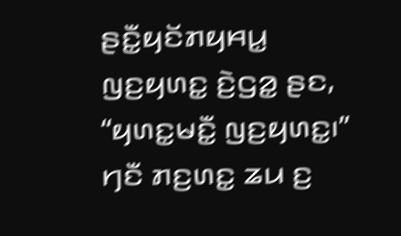ꤔꤢꤪ꤭ꤟꤢꤩꤊꤟꤌꤣ꤭ ꤜꤢ꤬ꤟꤛꤢ꤭ ꤢꤧ꤬ꤞꤤ꤭ ꤔꤢ, “ꤟꤛꤢ꤭ꤗꤢꤪ꤭ ꤜꤢ꤬ꤟꤛꤢ꤭꤯” ꤚꤢꤪ ꤊꤢ꤬ꤛꤢ꤭ ꤘꤣ ꤢ꤬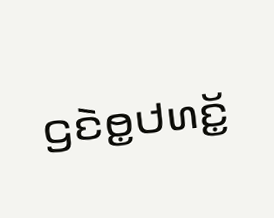ꤞꤢꤧꤥ꤭ꤓꤛꤢꤩ꤭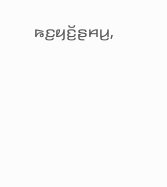ꤒꤢ꤬ꤟꤢꤩ꤬ꤔꤌꤣ꤬,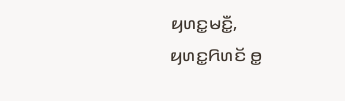ꤟꤛꤢ꤭ꤗꤢꤪ꤭, ꤟꤛꤢ꤭ꤖꤛꤢꤩ ꤥ꤭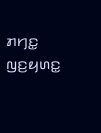ꤊꤚꤢ꤭ ꤜꤢ꤬ꤟꤛꤢ꤭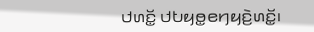ꤓꤛꤢꤩ꤭ ꤓꤝꤟꤥ꤭ꤕꤚꤟꤢꤧ꤬ꤛꤢꤩ꤭꤯